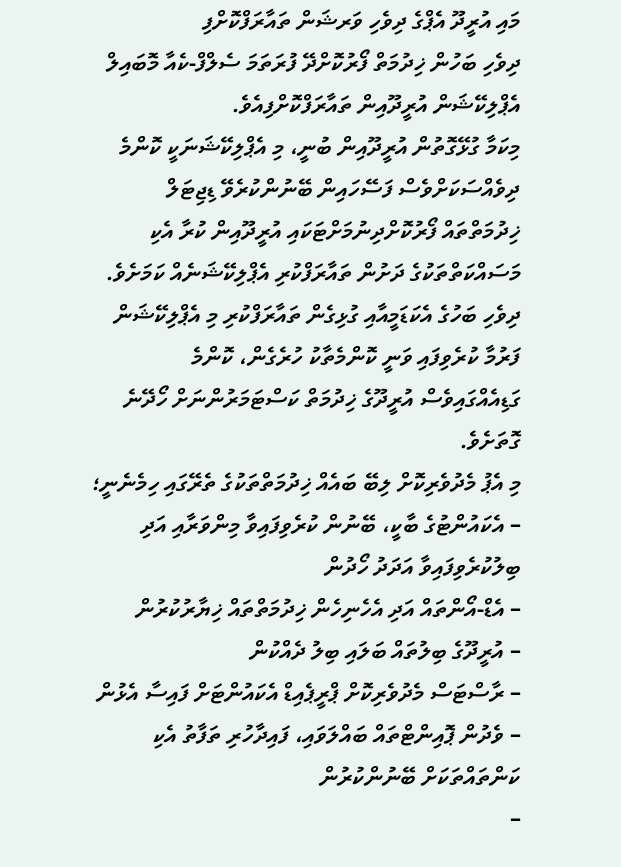މައި އުރީދޫ އެޕްގެ ދިވެހި ވަރޝަން ތައާރަފްކޮށްފި
ދިވެހި ބަހުން ޚިދުމަތް ފޯރުކޮށްދޭ ފުރަތަމަ ސެލްފް-ކެއާ މޮބައިލް އެޕްލިކޭޝަން އުރީދޫއިން ތައާރަފްކޮށްފިއެވެ.
މިކަމާ ގުޅޭގޮތުން އުރީދޫއިން ބުނީ، މި އެޕްލިކޭޝަނަކީ ކޮންމެ ދިވެއްސަކަށްވެސް ފަސޭހައިން ބޭނުންކުރެވޭ ޑިޖިޓަލް ޚިދުމަތްތައް ފޯރުކޮށްދިނުމަށްޓަކައި އުރީދޫއިން ކުރާ އެކި މަސައްކަތްތަކުގެ ދަށުން ތައާރަފްކުރި އެޕްލިކޭޝަނެއް ކަމަށެވެ.
ދިވެހި ބަހުގެ އެކަޑަމީއާއި ގުޅިގެން ތައާރަފްކުރި މި އެޕްލިކޭޝަން ފަރުމާ ކުރެވިފައި ވަނީ ކޮންމެތާކު ހުރެގެން، ކޮންމެ ގަޑިއެއްގައިވެސް އުރީދޫގެ ޚިދުމަތް ކަސްޓަމަރުންނަށް ހޯދޭނެ ގޮތަށެވެ.
މި އެޕު މެދުވެރިކޮށް ލިބޭ ބައެއް ޚިދުމަތްތަކުގެ ތެރޭގައި ހިމެނެނީ؛
– އެކައުންޓުގެ ބާކީ، ބޭނުން ކުރެވިފައިވާ މިންވަރާއި އަދި ބިލުކުރެވިފައިވާ އަދަދު ހޯދުން
– އެޑް-އޯންތައް އަދި އެހެނިހެން ޚިދުމަތްތައް ޚިޔާރުކުރުން
– އުރީދޫގެ ބިލުތައް ބަލައި ބިލު ދެއްކުން
– ރާސްޓަސް މެދުވެރިކޮށް ޕްރީޕެއިޑް އެކައުންޓަށް ފައިސާ އެޅުން
– ވެދުން ޕޮއިންޓްތައް ބައްލަވައި، ފައިދާހުރި ތަފާތު އެކި ކަންތައްތަކަށް ބޭނުންކުރުން
–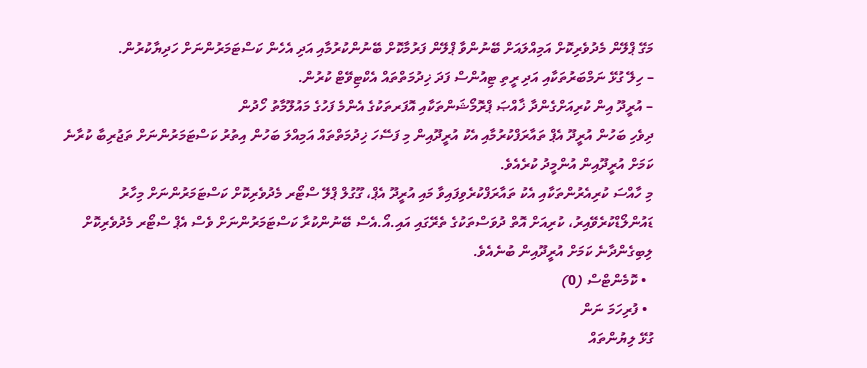މަގޭ ޕްލޭން މެދުވެރިކޮށް އަމިއްލައަށް ބޭނުންވާ ޕްލޭން ފަރުމާކޮށް ބޭނުންކުރުމާއި އަދި އެހެން ކަސްޓަމަރުންނަށް ހަދިޔާކުރުން.
– ހިލޭ ގުޅޭ ނަމްބަރުތަކާއި އަދި ރީތި ޓިއުންސް ފަދަ ޚިދުމަތްތައް އެކްޓިވޭޓް ކުރުން.
– އުރީދޫ އިން ކުރިއަށްގެންދާ ޚާއްޞަ ޕްރޮމޯޝަންތަކާއި އޮފަރތަކުގެ އެންމެ ފަހުގެ މައުލޫމާތު ހޯދުން
ދިވެހި ބަހުން އުރީދޫ އެޕް ތައާރަފްކުރުމާއި އެކު އުރީދޫއިން މި ފަސޭހަ ޚިދުމަތްތައް އަމިއްލަ ބަހުން އިތުރު ކަސްޓަމަރުންނަށް ތަޖުރިބާ ކުރާނެ ކަމަށް އުރީދޫއިން އުންމީދު ކުރެއެވެ.
މި ހާއްސަ ކުރިއެރުންތަކާއި އެކު ތައާރަފްކުރެވިފައިވާ މައި އުރީދޫ އެޕް، ގޫގުލް ޕްލޭ ސްޓޯރ މެދުވެރިކޮށް ކަސްޓަމަރުންނަށް މިހާރު ޑައުންލޯޑްކުރެވޭއިރު، ކުރިއަށް އޮތް ދުވަސްތަކުގެ ތެރޭގައި އައި.އޯ.އެސް ބޭނުންކުރާ ކަސްޓަމަރުންނަށް ވެސް އެޕް ސްޓޯރ މެދުވެރިކޮށް ލިބިގެންދާނެ ކަމަށް އުރީދޫއިން ބުނެއެވެ.
  • ކޮމެންޓްސް (0)
  • ފުރިހަމަ ނަން
ގުޅޭ ލިޔުންތައް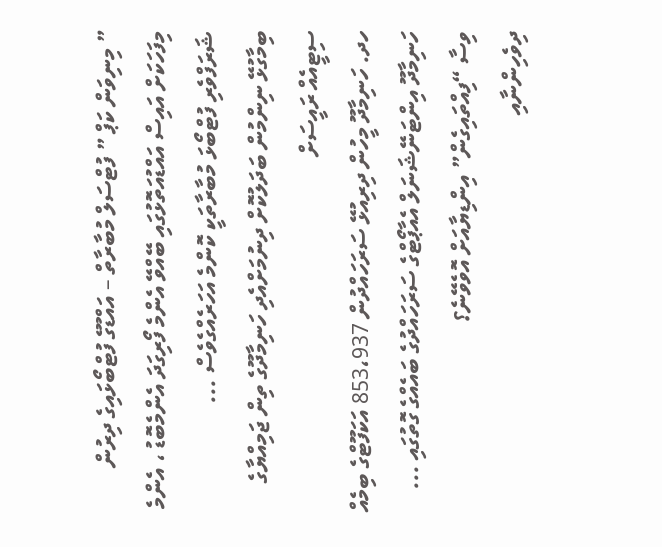” މިނިވަން ކަޕް ” ފުޓްސަލް މުބާރާތް – އައްޑޫގެ ފުޓްބޯޅައިގެ ދިރުން
މިފަހަކަށް އައިސް އައްޑުއަތޮޅުގައި ބޭއްވޭ އެންމެ ފޯރިގަދަ އެންމެބޮޑު ، އެންމެ ޝަރަފްވެރި ފުޓްބޯޅަ މުބާރާތަކީ ކޮންމެ އަހަރެއްގެވެސް ...
ބިމާގުޅޭ ނިންމުން ބަދަލުކޮށް ދިނުމަށްއެދި ހަނިމާދޫގެ ތިން ޖަމިއްޔާގެ ސިޓީއެއް ރައީސަށް
ހދ. ހަނިމާދޫ މީހުން ދިރިއުޅޭ ސަރަހައްދުން 853،937 އަކަފޫޓްގެ ބިމެއް ހަނިމާދޫ އިންޓަނޭޝަނަލް އެއާޕޯޓްގެ ސަރަހައްދުގެ ބައެއްގެ ގޮތުގައި ...
ވިސާ “ފިއްތައިގެން” އިންޑިޔާއަށް އޮވެވޭނެ؟
ދިވެހިންނާއި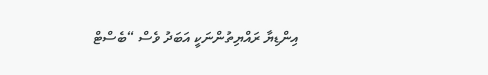އިންޑިޔާ ރައްޔިތުންނަކީ އަބަދު ވެސް “ބެސްޓް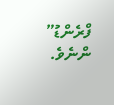ފްރެންޑު” ންނެވެ.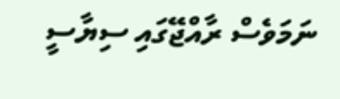ނަމަވެސް ރާއްޖޭގައި ސިޔާސީ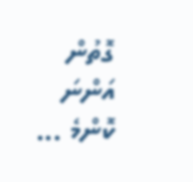ގޮތުން އަންނަ ކޮންމެ ...